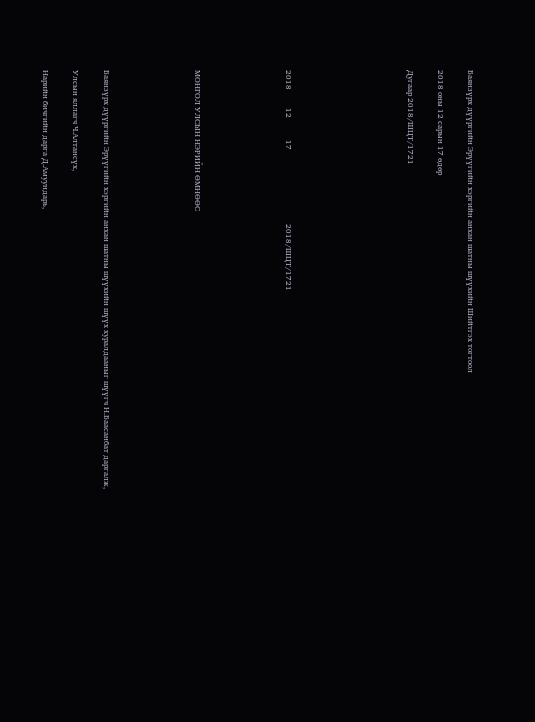Баянзүрх дүүргийн Эрүүгийн хэргийн анхан шатны шүүхийн Шийтгэх тогтоол

2018 оны 12 сарын 17 өдөр

Дугаар 2018/ШЦТ/1721







2018         12           17                                     2018/ШЦТ/1721





МОНГОЛ УЛСЫН НЭРИЙН ӨМНӨӨС





Баянзүрх дүүргийн Эрүүгийн хэргийн анхан шатны шүүхийн шүүх хуралдааныг шүүгч Н.Баасанбат даргалж,

Улсын яллагч Ч.Алтансүх,

Нарийн бичгийн дарга Д.Амуундарь,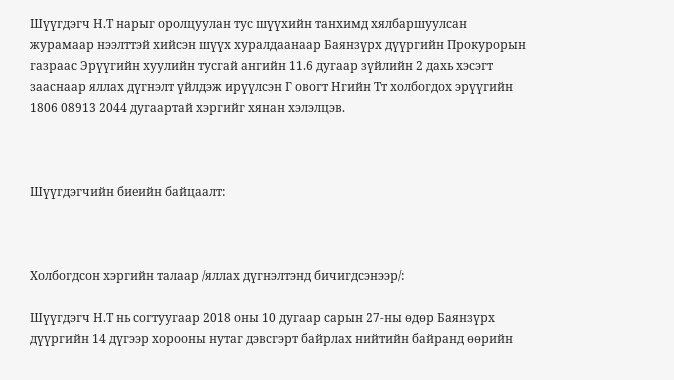Шүүгдэгч Н.Т нарыг оролцуулан тус шүүхийн танхимд хялбаршуулсан журамаар нээлттэй хийсэн шүүх хуралдаанаар Баянзүрх дүүргийн Прокурорын газраас Эрүүгийн хуулийн тусгай ангийн 11.6 дугаар зүйлийн 2 дахь хэсэгт зааснаар яллах дүгнэлт үйлдэж ирүүлсэн Г овогт Нгийн Тт холбогдох эрүүгийн 1806 08913 2044 дугаартай хэргийг хянан хэлэлцэв.



Шүүгдэгчийн биеийн байцаалт:



Холбогдсон хэргийн талаар /яллах дүгнэлтэнд бичигдсэнээр/:

Шүүгдэгч Н.Т нь согтуугаар 2018 оны 10 дугаар сарын 27-ны өдөр Баянзүрх дүүргийн 14 дүгээр хорооны нутаг дэвсгэрт байрлах нийтийн байранд өөрийн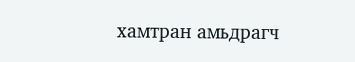хамтран амьдрагч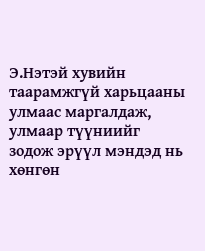Э.Нэтэй хувийн таарамжгүй харьцааны улмаас маргалдаж, улмаар түүниийг зодож эрүүл мэндэд нь хөнгөн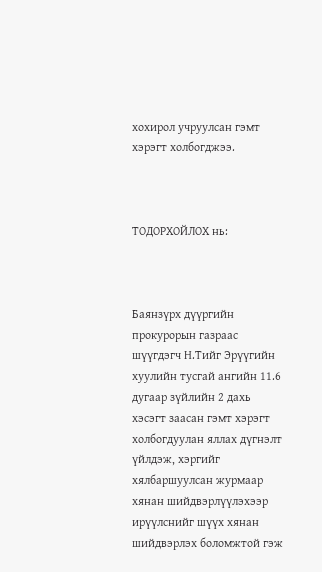хохирол учруулсан гэмт хэрэгт холбогджээ.



ТОДОРХОЙЛОХ нь:



Баянзүрх дүүргийн прокурорын газраас шүүгдэгч Н.Тийг Эрүүгийн хуулийн тусгай ангийн 11.6 дугаар зүйлийн 2 дахь хэсэгт заасан гэмт хэрэгт холбогдуулан яллах дүгнэлт үйлдэж, хэргийг хялбаршуулсан журмаар хянан шийдвэрлүүлэхээр ирүүлснийг шүүх хянан шийдвэрлэх боломжтой гэж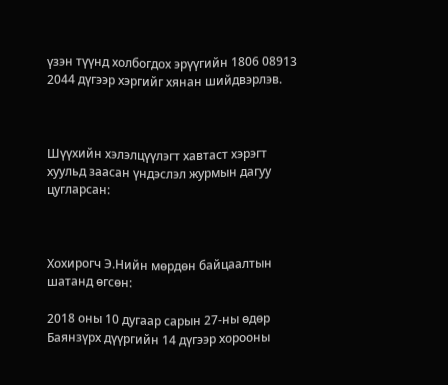үзэн түүнд холбогдох эрүүгийн 1806 08913 2044 дүгээр хэргийг хянан шийдвэрлэв.



Шүүхийн хэлэлцүүлэгт хавтаст хэрэгт хуульд заасан үндэслэл журмын дагуу цугларсан:



Хохирогч Э.Нийн мөрдөн байцаалтын шатанд өгсөн:

2018 оны 10 дугаар сарын 27-ны өдөр Баянзүрх дүүргийн 14 дүгээр хорооны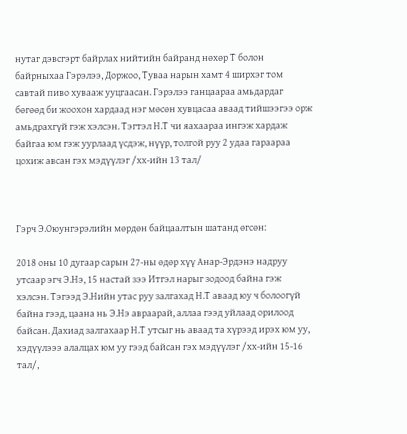нутаг дэвсгэрт байрлах нийтийн байранд нөхөр Т болон байрныхаа Гэрэлээ, Доржоо, Туваа нарын хамт 4 ширхэг том савтай пиво хувааж ууцгаасан. Гэрэлээ ганцаараа амьдардаг бөгөөд би жоохон хардаад нэг мөсөн хувцасаа аваад тийшээгээ орж амьдрахгүй гэж хэлсэн. Тэгтэл Н.Т чи яахаараа ингэж хардаж байгаа юм гэж уурлаад үсдэж, нүүр, толгой руу 2 удаа гараараа цохиж авсан гэх мэдүүлэг /хх-ийн 13 тал/



Гэрч Э.Оюунгэрэлийн мөрдөн байцаалтын шатанд өгсөн:

2018 оны 10 дугаар сарын 27-ны өдөр хүү Анар-Эрдэнэ надруу утсаар эгч Э.Нэ, 15 настай зээ Итгэл нарыг зодоод байна гэж хэлсэн. Тэгээд Э.Нийн утас руу залгахад Н.Т аваад юу ч болоогүй байна гээд, цаана нь Э.Нэ авраарай, аллаа гээд уйлаад орилоод байсан. Дахиад залгахаар Н.Т утсыг нь аваад та хүрээд ирэх юм уу, хэдүүлэээ алалцах юм уу гээд байсан гэх мэдүүлэг /хх-ийн 15-16 тал/,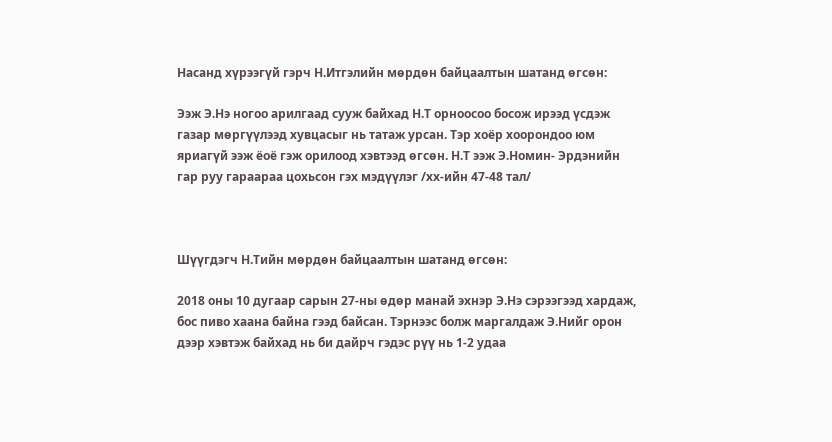Насанд хүрээгүй гэрч Н.Итгэлийн мөрдөн байцаалтын шатанд өгсөн:

Ээж Э.Нэ ногоо арилгаад сууж байхад Н.Т орноосоо босож ирээд үсдэж газар мөргүүлээд хувцасыг нь татаж урсан. Тэр хоёр хоорондоо юм яриагүй ээж ёоё гэж орилоод хэвтээд өгсөн. Н.Т ээж Э.Номин- Эрдэнийн гар руу гараараа цохьсон гэх мэдүүлэг /хх-ийн 47-48 тал/



Шүүгдэгч Н.Тийн мөрдөн байцаалтын шатанд өгсөн:

2018 оны 10 дугаар сарын 27-ны өдөр манай эхнэр Э.Нэ сэрээгээд хардаж, бос пиво хаана байна гээд байсан. Тэрнээс болж маргалдаж Э.Нийг орон дээр хэвтэж байхад нь би дайрч гэдэс рүү нь 1-2 удаа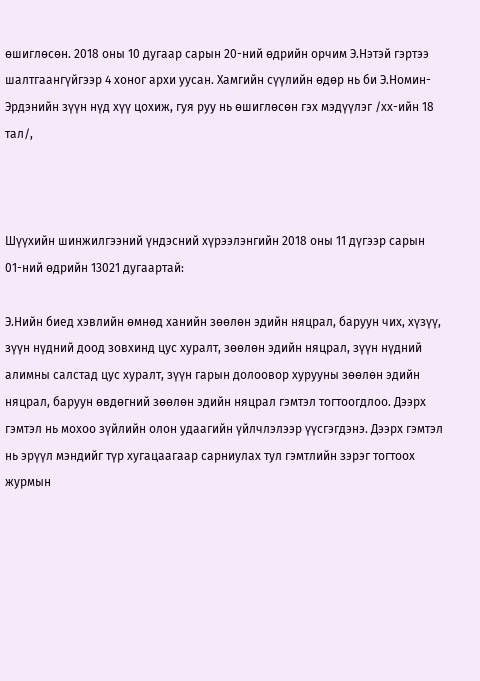өшиглөсөн. 2018 оны 10 дугаар сарын 20-ний өдрийн орчим Э.Нэтэй гэртээ шалтгаангүйгээр 4 хоног архи уусан. Хамгийн сүүлийн өдөр нь би Э.Номин- Эрдэнийн зүүн нүд хүү цохиж, гуя руу нь өшиглөсөн гэх мэдүүлэг /хх-ийн 18 тал/,



Шүүхийн шинжилгээний үндэсний хүрээлэнгийн 2018 оны 11 дүгээр сарын 01-ний өдрийн 13021 дугаартай:

Э.Нийн биед хэвлийн өмнөд ханийн зөөлөн эдийн няцрал, баруун чих, хүзүү, зүүн нүдний доод зовхинд цус хуралт, зөөлөн эдийн няцрал, зүүн нүдний алимны салстад цус хуралт, зүүн гарын долоовор хурууны зөөлөн эдийн няцрал, баруун өвдөгний зөөлөн эдийн няцрал гэмтэл тогтоогдлоо. Дээрх гэмтэл нь мохоо зүйлийн олон удаагийн үйлчлэлээр үүсгэгдэнэ. Дээрх гэмтэл нь эрүүл мэндийг түр хугацаагаар сарниулах тул гэмтлийн зэрэг тогтоох журмын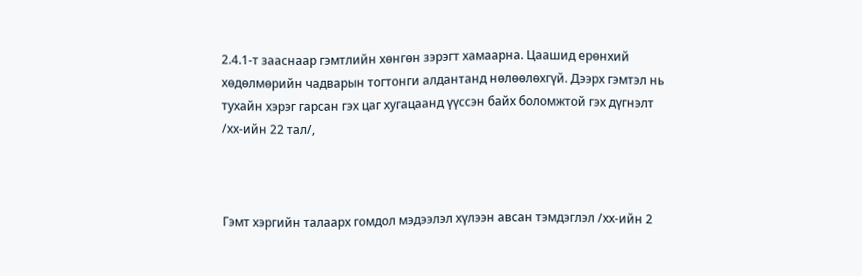2.4.1-т зааснаар гэмтлийн хөнгөн зэрэгт хамаарна. Цаашид ерөнхий хөдөлмөрийн чадварын тогтонги алдантанд нөлөөлөхгүй. Дээрх гэмтэл нь тухайн хэрэг гарсан гэх цаг хугацаанд үүссэн байх боломжтой гэх дүгнэлт /хх-ийн 22 тал/,



Гэмт хэргийн талаарх гомдол мэдээлэл хүлээн авсан тэмдэглэл /хх-ийн 2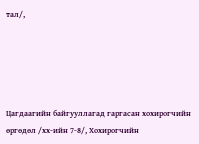тал/,





Цагдаагийн байгууллагад гаргасан хохирогчийн өргөдөл /хх-ийн 7-8/, Хохирогчийн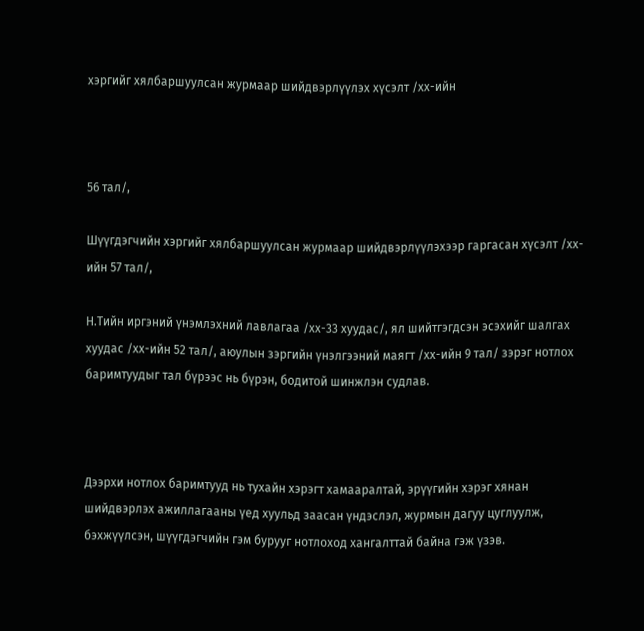хэргийг хялбаршуулсан журмаар шийдвэрлүүлэх хүсэлт /хх-ийн



56 тал/,

Шүүгдэгчийн хэргийг хялбаршуулсан журмаар шийдвэрлүүлэхээр гаргасан хүсэлт /хх-ийн 57 тал/,

Н.Тийн иргэний үнэмлэхний лавлагаа /хх-33 хуудас/, ял шийтгэгдсэн эсэхийг шалгах хуудас /хх-ийн 52 тал/, аюулын зэргийн үнэлгээний маягт /хх-ийн 9 тал/ зэрэг нотлох баримтуудыг тал бүрээс нь бүрэн, бодитой шинжлэн судлав.



Дээрхи нотлох баримтууд нь тухайн хэрэгт хамааралтай, эрүүгийн хэрэг хянан шийдвэрлэх ажиллагааны үед хуульд заасан үндэслэл, журмын дагуу цуглуулж, бэхжүүлсэн, шүүгдэгчийн гэм бурууг нотлоход хангалттай байна гэж үзэв.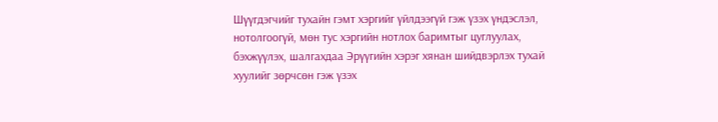Шүүгдэгчийг тухайн гэмт хэргийг үйлдээгүй гэж үзэх үндэслэл, нотолгоогүй, мөн тус хэргийн нотлох баримтыг цуглуулах, бэхжүүлэх, шалгахдаа Эрүүгийн хэрэг хянан шийдвэрлэх тухай хуулийг зөрчсөн гэж үзэх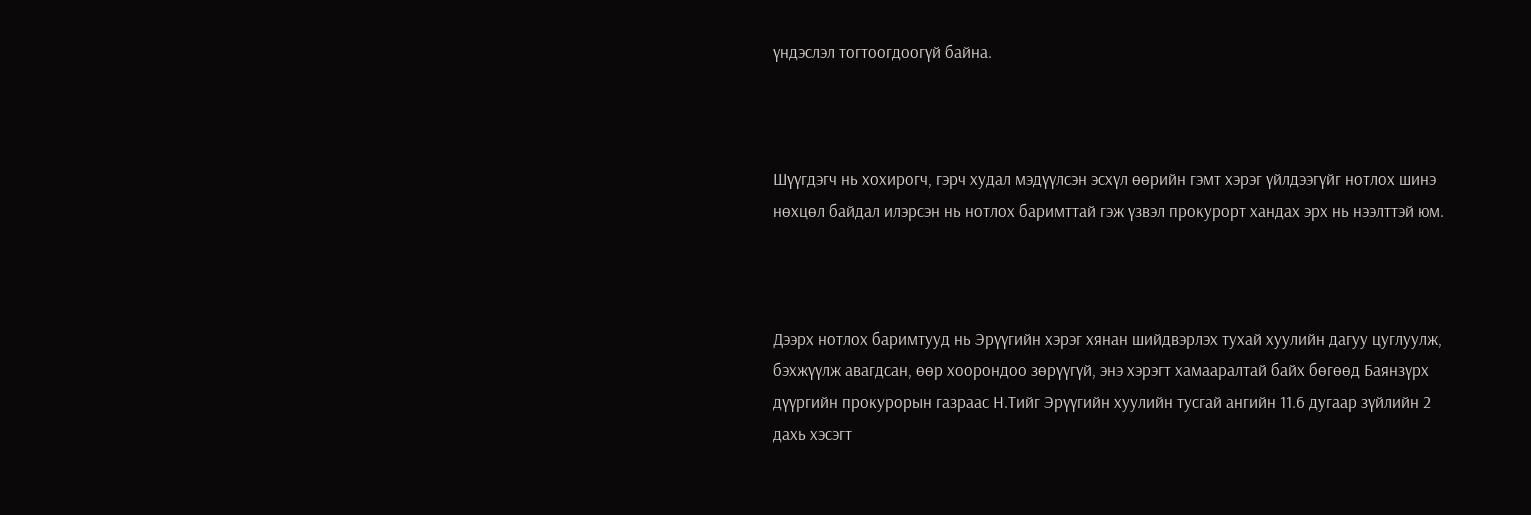үндэслэл тогтоогдоогүй байна.



Шүүгдэгч нь хохирогч, гэрч худал мэдүүлсэн эсхүл өөрийн гэмт хэрэг үйлдээгүйг нотлох шинэ нөхцөл байдал илэрсэн нь нотлох баримттай гэж үзвэл прокурорт хандах эрх нь нээлттэй юм.



Дээрх нотлох баримтууд нь Эрүүгийн хэрэг хянан шийдвэрлэх тухай хуулийн дагуу цуглуулж, бэхжүүлж авагдсан, өөр хоорондоо зөрүүгүй, энэ хэрэгт хамааралтай байх бөгөөд Баянзүрх дүүргийн прокурорын газраас Н.Тийг Эрүүгийн хуулийн тусгай ангийн 11.6 дугаар зүйлийн 2 дахь хэсэгт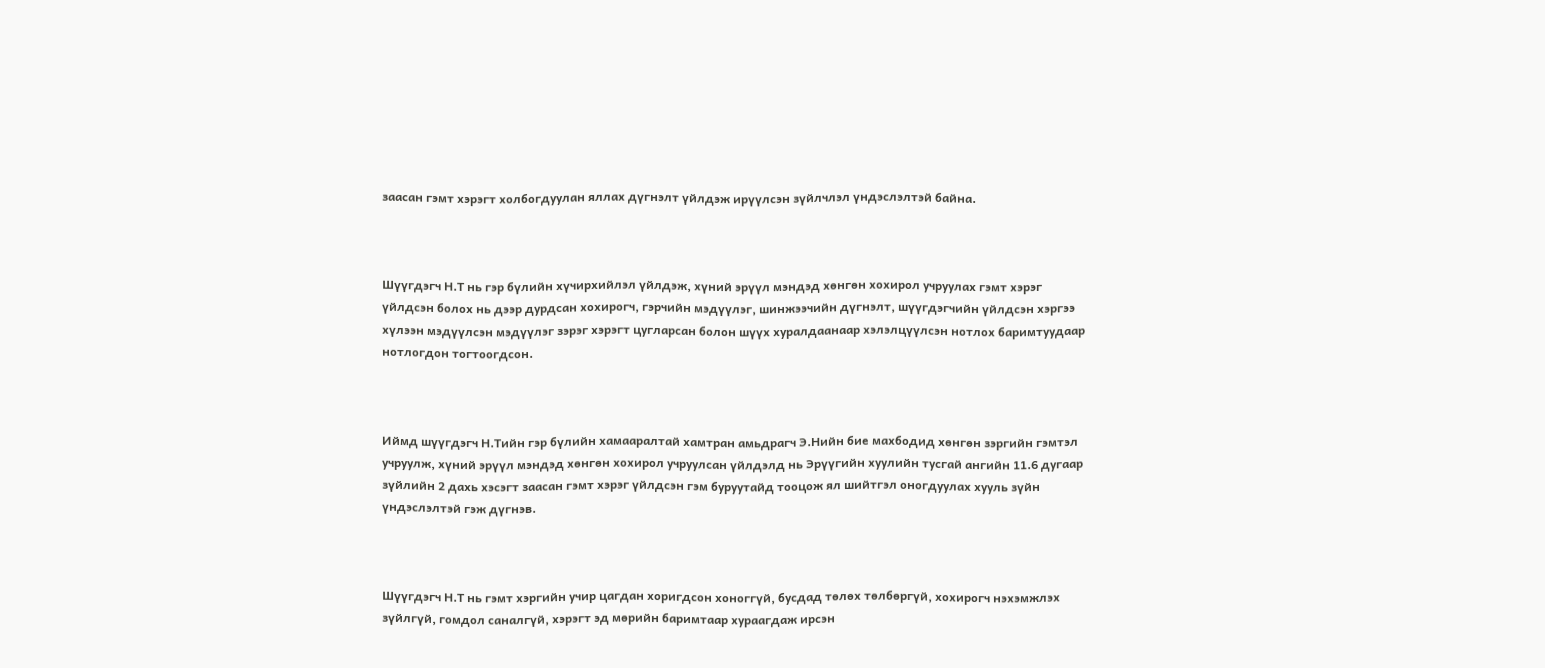заасан гэмт хэрэгт холбогдуулан яллах дүгнэлт үйлдэж ирүүлсэн зүйлчлэл үндэслэлтэй байна.



Шүүгдэгч Н.Т нь гэр бүлийн хүчирхийлэл үйлдэж, хүний эрүүл мэндэд хөнгөн хохирол учруулах гэмт хэрэг үйлдсэн болох нь дээр дурдсан хохирогч, гэрчийн мэдүүлэг, шинжээчийн дүгнэлт, шүүгдэгчийн үйлдсэн хэргээ хүлээн мэдүүлсэн мэдүүлэг зэрэг хэрэгт цугларсан болон шүүх хуралдаанаар хэлэлцүүлсэн нотлох баримтуудаар нотлогдон тогтоогдсон.



Иймд шүүгдэгч Н.Тийн гэр бүлийн хамааралтай хамтран амьдрагч Э.Нийн бие махбодид хөнгөн зэргийн гэмтэл учруулж, хүний эрүүл мэндэд хөнгөн хохирол учруулсан үйлдэлд нь Эрүүгийн хуулийн тусгай ангийн 11.6 дугаар зүйлийн 2 дахь хэсэгт заасан гэмт хэрэг үйлдсэн гэм буруутайд тооцож ял шийтгэл оногдуулах хууль зүйн үндэслэлтэй гэж дүгнэв.



Шүүгдэгч Н.Т нь гэмт хэргийн учир цагдан хоригдсон хоноггүй, бусдад төлөх төлбөргүй, хохирогч нэхэмжлэх зүйлгүй, гомдол саналгүй, хэрэгт эд мөрийн баримтаар хураагдаж ирсэн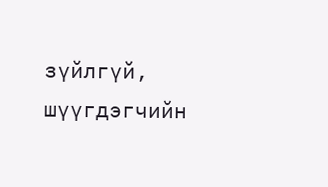зүйлгүй, шүүгдэгчийн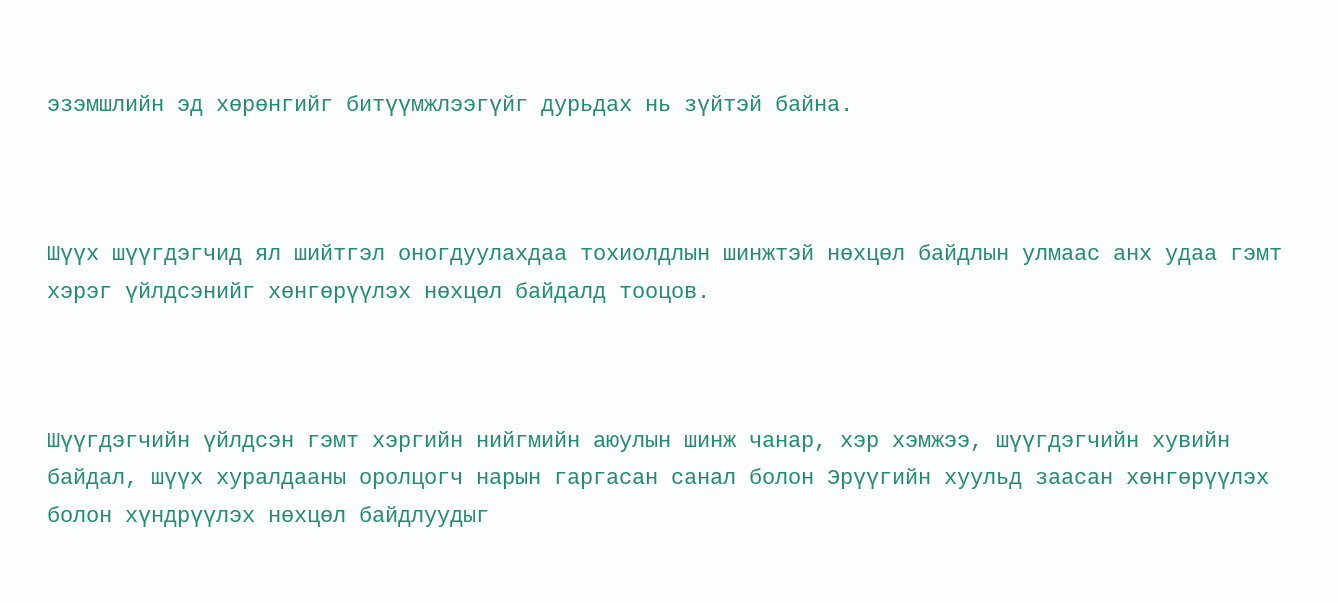эзэмшлийн эд хөрөнгийг битүүмжлээгүйг дурьдах нь зүйтэй байна.



Шүүх шүүгдэгчид ял шийтгэл оногдуулахдаа тохиолдлын шинжтэй нөхцөл байдлын улмаас анх удаа гэмт хэрэг үйлдсэнийг хөнгөрүүлэх нөхцөл байдалд тооцов.



Шүүгдэгчийн үйлдсэн гэмт хэргийн нийгмийн аюулын шинж чанар, хэр хэмжээ, шүүгдэгчийн хувийн байдал, шүүх хуралдааны оролцогч нарын гаргасан санал болон Эрүүгийн хуульд заасан хөнгөрүүлэх болон хүндрүүлэх нөхцөл байдлуудыг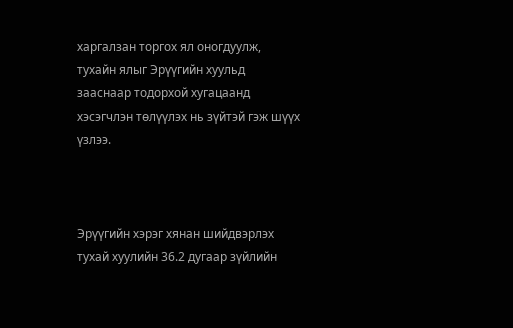харгалзан торгох ял оногдуулж, тухайн ялыг Эрүүгийн хуульд зааснаар тодорхой хугацаанд хэсэгчлэн төлүүлэх нь зүйтэй гэж шүүх үзлээ.



Эрүүгийн хэрэг хянан шийдвэрлэх тухай хуулийн 36.2 дугаар зүйлийн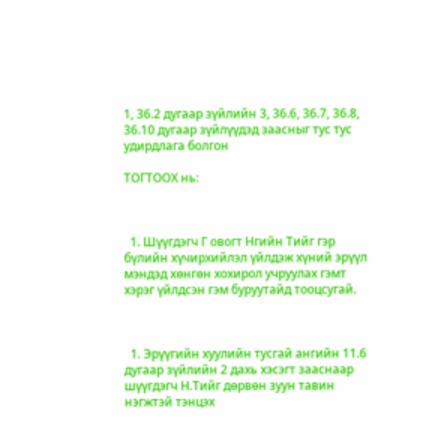1, 36.2 дугаар зүйлийн 3, 36.6, 36.7, 36.8, 36.10 дугаар зүйлүүдэд заасныг тус тус удирдлага болгон

ТОГТООХ нь:



  1. Шүүгдэгч Г овогт Нгийн Тийг гэр бүлийн хүчирхийлэл үйлдэж хүний эрүүл мэндэд хөнгөн хохирол учруулах гэмт хэрэг үйлдсэн гэм буруутайд тооцсугай.



  1. Эрүүгийн хуулийн тусгай ангийн 11.6 дугаар зүйлийн 2 дахь хэсэгт зааснаар шүүгдэгч Н.Тийг дөрвөн зуун тавин нэгжтэй тэнцэх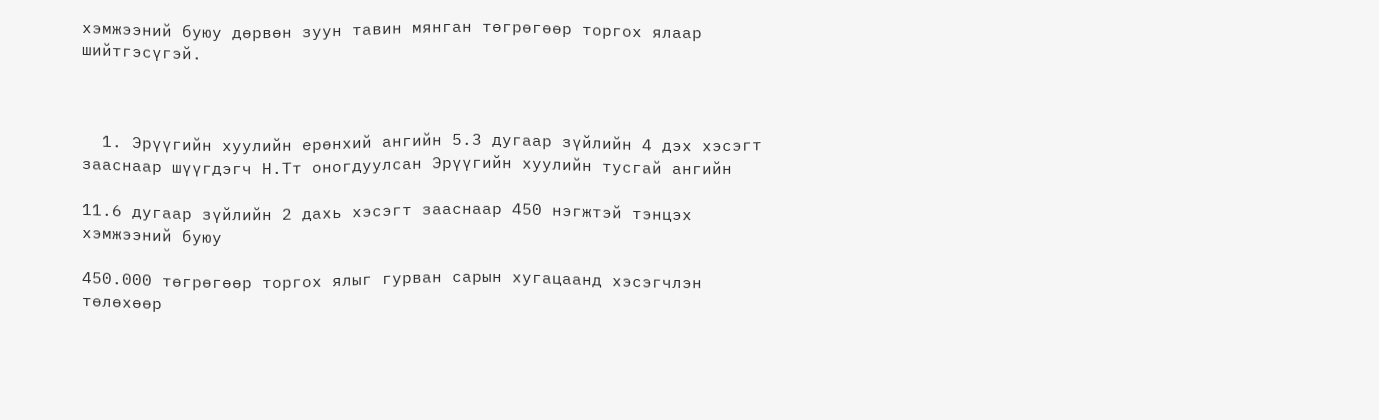хэмжээний буюу дөрвөн зуун тавин мянган төгрөгөөр торгох ялаар шийтгэсүгэй.



  1. Эрүүгийн хуулийн ерөнхий ангийн 5.3 дугаар зүйлийн 4 дэх хэсэгт зааснаар шүүгдэгч Н.Тт оногдуулсан Эрүүгийн хуулийн тусгай ангийн

11.6 дугаар зүйлийн 2 дахь хэсэгт зааснаар 450 нэгжтэй тэнцэх хэмжээний буюу

450.000 төгрөгөөр торгох ялыг гурван сарын хугацаанд хэсэгчлэн төлөхөөр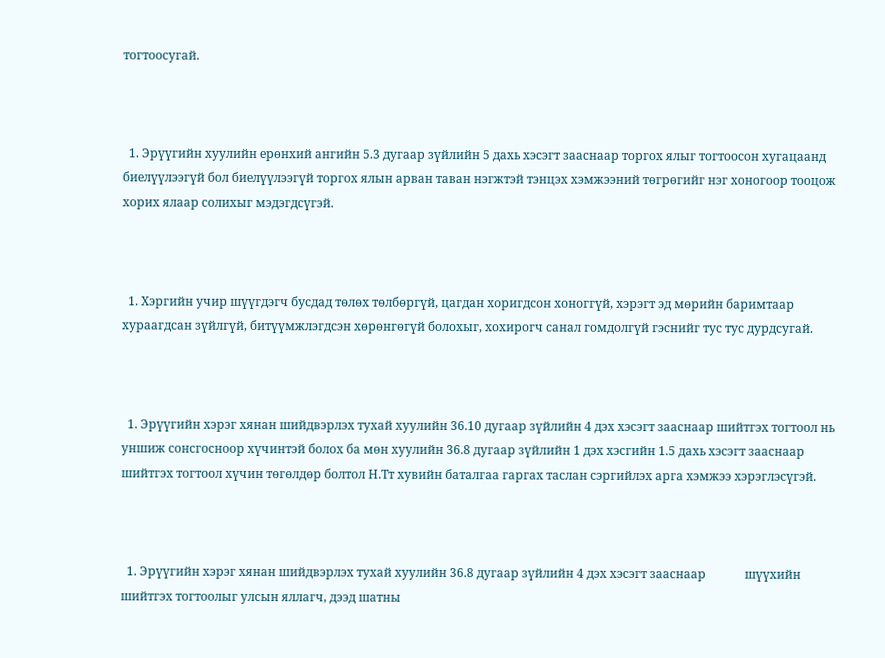тогтоосугай.



  1. Эрүүгийн хуулийн ерөнхий ангийн 5.3 дугаар зүйлийн 5 дахь хэсэгт зааснаар торгох ялыг тогтоосон хугацаанд биелүүлээгүй бол биелүүлээгүй торгох ялын арван таван нэгжтэй тэнцэх хэмжээний төгрөгийг нэг хоногоор тооцож хорих ялаар солихыг мэдэгдсүгэй.



  1. Хэргийн учир шүүгдэгч бусдад төлөх төлбөргүй, цагдан хоригдсон хоноггүй, хэрэгт эд мөрийн баримтаар хураагдсан зүйлгүй, битүүмжлэгдсэн хөрөнгөгүй болохыг, хохирогч санал гомдолгүй гэснийг тус тус дурдсугай.



  1. Эрүүгийн хэрэг хянан шийдвэрлэх тухай хуулийн 36.10 дугаар зүйлийн 4 дэх хэсэгт зааснаар шийтгэх тогтоол нь уншиж сонсгосноор хүчинтэй болох ба мөн хуулийн 36.8 дугаар зүйлийн 1 дэх хэсгийн 1.5 дахь хэсэгт зааснаар шийтгэх тогтоол хүчин төгөлдөр болтол Н.Тт хувийн баталгаа гаргах таслан сэргийлэх арга хэмжээ хэрэглэсүгэй.



  1. Эрүүгийн хэрэг хянан шийдвэрлэх тухай хуулийн 36.8 дугаар зүйлийн 4 дэх хэсэгт зааснаар             шүүхийн шийтгэх тогтоолыг улсын яллагч, дээд шатны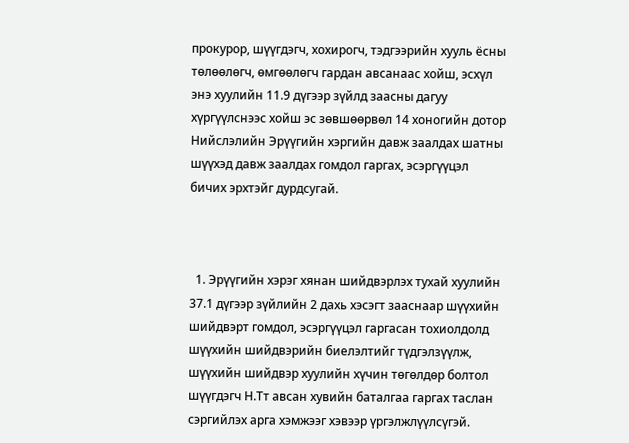прокурор, шүүгдэгч, хохирогч, тэдгээрийн хууль ёсны төлөөлөгч, өмгөөлөгч гардан авсанаас хойш, эсхүл энэ хуулийн 11.9 дүгээр зүйлд заасны дагуу хүргүүлснээс хойш эс зөвшөөрвөл 14 хоногийн дотор Нийслэлийн Эрүүгийн хэргийн давж заалдах шатны шүүхэд давж заалдах гомдол гаргах, эсэргүүцэл бичих эрхтэйг дурдсугай.



  1. Эрүүгийн хэрэг хянан шийдвэрлэх тухай хуулийн 37.1 дүгээр зүйлийн 2 дахь хэсэгт зааснаар шүүхийн шийдвэрт гомдол, эсэргүүцэл гаргасан тохиолдолд шүүхийн шийдвэрийн биелэлтийг түдгэлзүүлж, шүүхийн шийдвэр хуулийн хүчин төгөлдөр болтол шүүгдэгч Н.Тт авсан хувийн баталгаа гаргах таслан сэргийлэх арга хэмжээг хэвээр үргэлжлүүлсүгэй.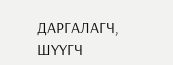ДАРГАЛАГЧ, ШҮҮГЧ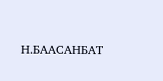Н.БААСАНБАТ